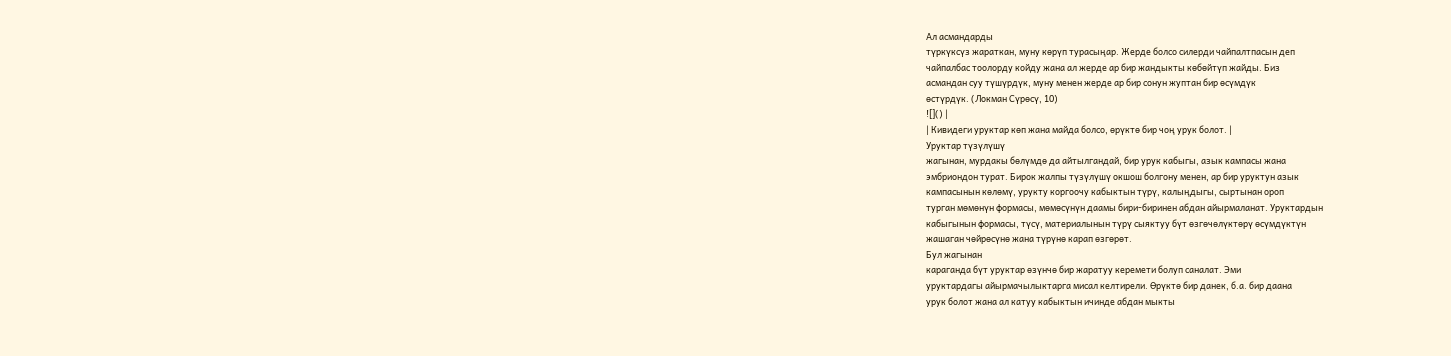Ал асмандарды
түркүксүз жараткан, муну көрүп турасыңар. Жерде болсо силерди чайпалтпасын деп
чайпалбас тоолорду койду жана ал жерде ар бир жандыкты көбөйтүп жайды. Биз
асмандан суу түшүрдүк, муну менен жерде ар бир сонун жуптан бир өсүмдүк
өстүрдүк. (Локман Сүрөсү, 10)
![]() |
| Кивидеги уруктар көп жана майда болсо, өрүктө бир чоң урук болот. |
Уруктар түзүлүшү
жагынан, мурдакы бөлүмдө да айтылгандай, бир урук кабыгы, азык кампасы жана
эмбриондон турат. Бирок жалпы түзүлүшү окшош болгону менен, ар бир уруктун азык
кампасынын көлөмү, урукту коргоочу кабыктын түрү, калыңдыгы, сыртынан ороп
турган мөмөнүн формасы, мөмөсүнүн даамы бири-биринен абдан айырмаланат. Уруктардын
кабыгынын формасы, түсү, материалынын түрү сыяктуу бүт өзгөчөлүктөрү өсүмдүктүн
жашаган чөйрөсүнө жана түрүнө карап өзгөрөт.
Бул жагынан
караганда бүт уруктар өзүнчө бир жаратуу керемети болуп саналат. Эми
уруктардагы айырмачылыктарга мисал келтирели. Өрүктө бир данек, б.а. бир даана
урук болот жана ал катуу кабыктын ичинде абдан мыкты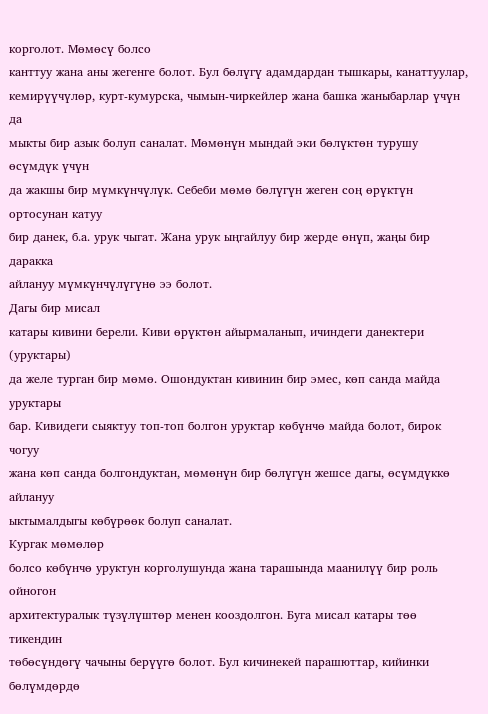корголот. Мөмөсү болсо
канттуу жана аны жегенге болот. Бул бөлүгү адамдардан тышкары, канаттуулар,
кемирүүчүлөр, курт-кумурска, чымын-чиркейлер жана башка жаныбарлар үчүн да
мыкты бир азык болуп саналат. Мөмөнүн мындай эки бөлүктөн турушу өсүмдүк үчүн
да жакшы бир мүмкүнчүлүк. Себеби мөмө бөлүгүн жеген соң өрүктүн ортосунан катуу
бир данек, б.а. урук чыгат. Жана урук ыңгайлуу бир жерде өнүп, жаңы бир даракка
айлануу мүмкүнчүлүгүнө ээ болот.
Дагы бир мисал
катары кивини берели. Киви өрүктөн айырмаланып, ичиндеги данектери (уруктары)
да желе турган бир мөмө. Ошондуктан кивинин бир эмес, көп санда майда уруктары
бар. Кивидеги сыяктуу топ-топ болгон уруктар көбүнчө майда болот, бирок чогуу
жана көп санда болгондуктан, мөмөнүн бир бөлүгүн жешсе дагы, өсүмдүккө айлануу
ыктымалдыгы көбүрөөк болуп саналат.
Кургак мөмөлөр
болсо көбүнчө уруктун корголушунда жана тарашында маанилүү бир роль ойногон
архитектуралык түзүлүштөр менен кооздолгон. Буга мисал катары төө тикендин
төбөсүндөгү чачыны берүүгө болот. Бул кичинекей парашюттар, кийинки бөлүмдөрдө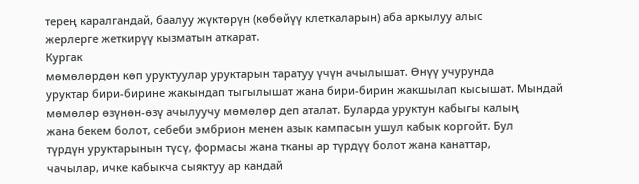терең каралгандай, баалуу жүктөрүн (көбөйүү клеткаларын) аба аркылуу алыс
жерлерге жеткирүү кызматын аткарат.
Кургак
мөмөлөрдөн көп уруктуулар уруктарын таратуу үчүн ачылышат. Өнүү учурунда
уруктар бири-бирине жакындап тыгылышат жана бири-бирин жакшылап кысышат. Мындай
мөмөлөр өзүнөн-өзү ачылуучу мөмөлөр деп аталат. Буларда уруктун кабыгы калың
жана бекем болот, себеби эмбрион менен азык кампасын ушул кабык коргойт. Бул
түрдүн уруктарынын түсү, формасы жана тканы ар түрдүү болот жана канаттар,
чачылар, ичке кабыкча сыяктуу ар кандай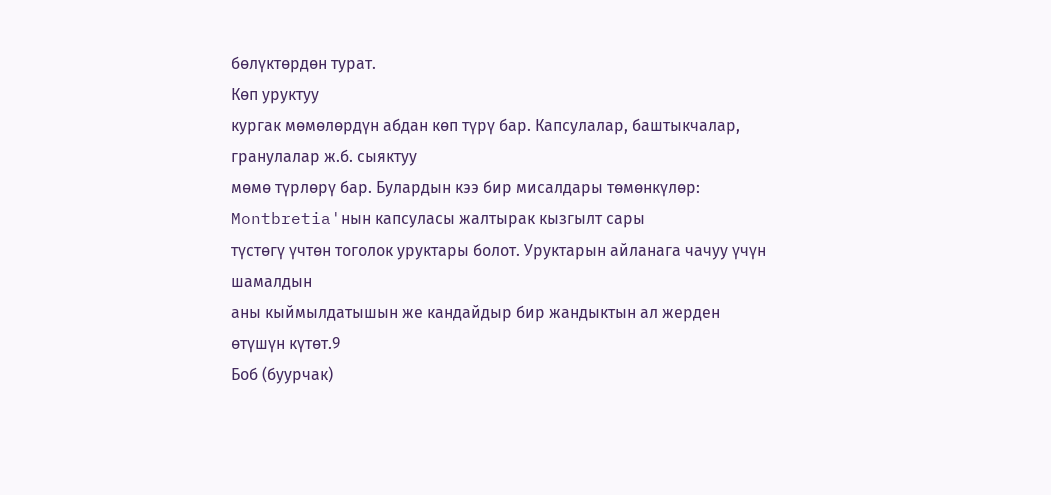бөлүктөрдөн турат.
Көп уруктуу
кургак мөмөлөрдүн абдан көп түрү бар. Капсулалар, баштыкчалар, гранулалар ж.б. сыяктуу
мөмө түрлөрү бар. Булардын кээ бир мисалдары төмөнкүлөр:
Montbretia'нын капсуласы жалтырак кызгылт сары
түстөгү үчтөн тоголок уруктары болот. Уруктарын айланага чачуу үчүн шамалдын
аны кыймылдатышын же кандайдыр бир жандыктын ал жерден өтүшүн күтөт.9
Боб (буурчак)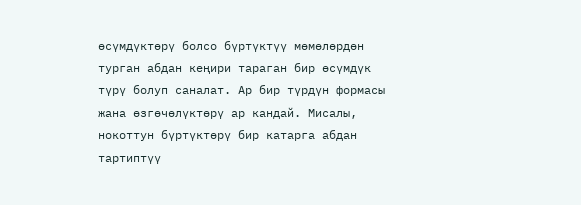өсүмдүктөрү болсо бүртүктүү мөмөлөрдөн турган абдан кеңири тараган бир өсүмдүк
түрү болуп саналат. Ар бир түрдүн формасы жана өзгөчөлүктөрү ар кандай. Мисалы,
нокоттун бүртүктөрү бир катарга абдан тартиптүү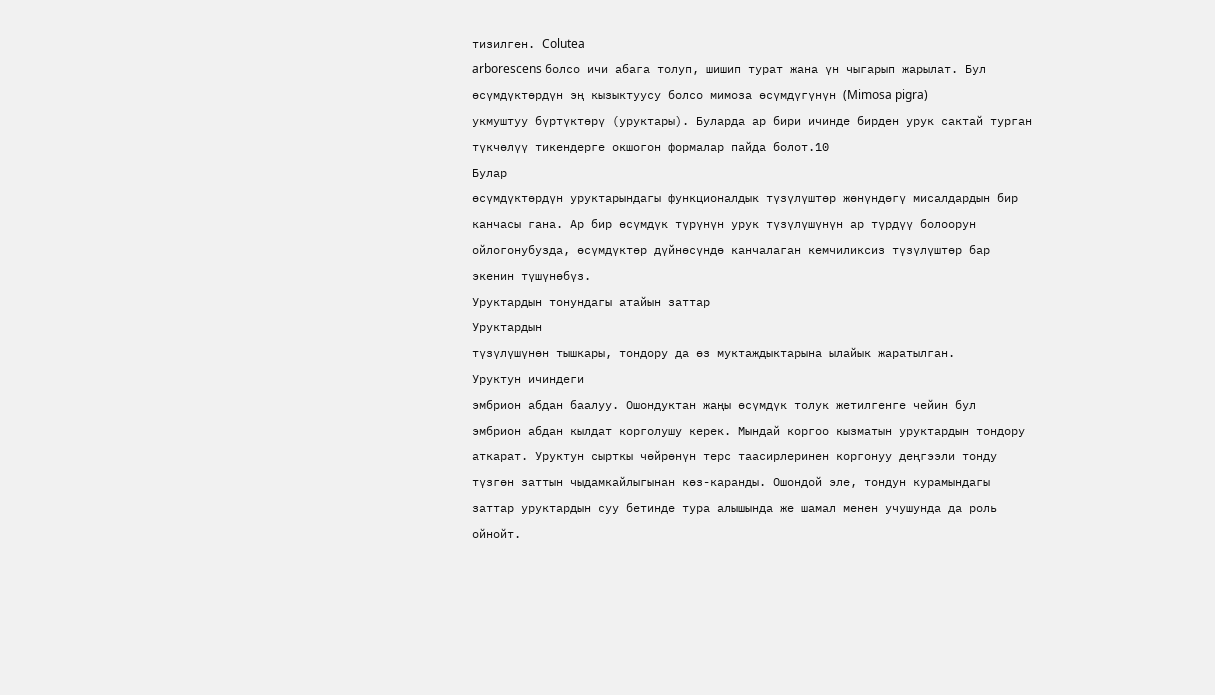тизилген. Colutea
arborescens болсо ичи абага толуп, шишип турат жана үн чыгарып жарылат. Бул
өсүмдүктөрдүн эң кызыктуусу болсо мимоза өсүмдүгүнүн (Mimosa pigra)
укмуштуу бүртүктөрү (уруктары). Буларда ар бири ичинде бирден урук сактай турган
түкчөлүү тикендерге окшогон формалар пайда болот.10
Булар
өсүмдүктөрдүн уруктарындагы функционалдык түзүлүштөр жөнүндөгү мисалдардын бир
канчасы гана. Ар бир өсүмдүк түрүнүн урук түзүлүшүнүн ар түрдүү болоорун
ойлогонубузда, өсүмдүктөр дүйнөсүндө канчалаган кемчиликсиз түзүлүштөр бар
экенин түшүнөбүз.
Уруктардын тонундагы атайын заттар
Уруктардын
түзүлүшүнөн тышкары, тондору да өз муктаждыктарына ылайык жаратылган.
Уруктун ичиндеги
эмбрион абдан баалуу. Ошондуктан жаңы өсүмдүк толук жетилгенге чейин бул
эмбрион абдан кылдат корголушу керек. Мындай коргоо кызматын уруктардын тондору
аткарат. Уруктун сырткы чөйрөнүн терс таасирлеринен коргонуу деңгээли тонду
түзгөн заттын чыдамкайлыгынан көз-каранды. Ошондой эле, тондун курамындагы
заттар уруктардын суу бетинде тура алышында же шамал менен учушунда да роль
ойнойт.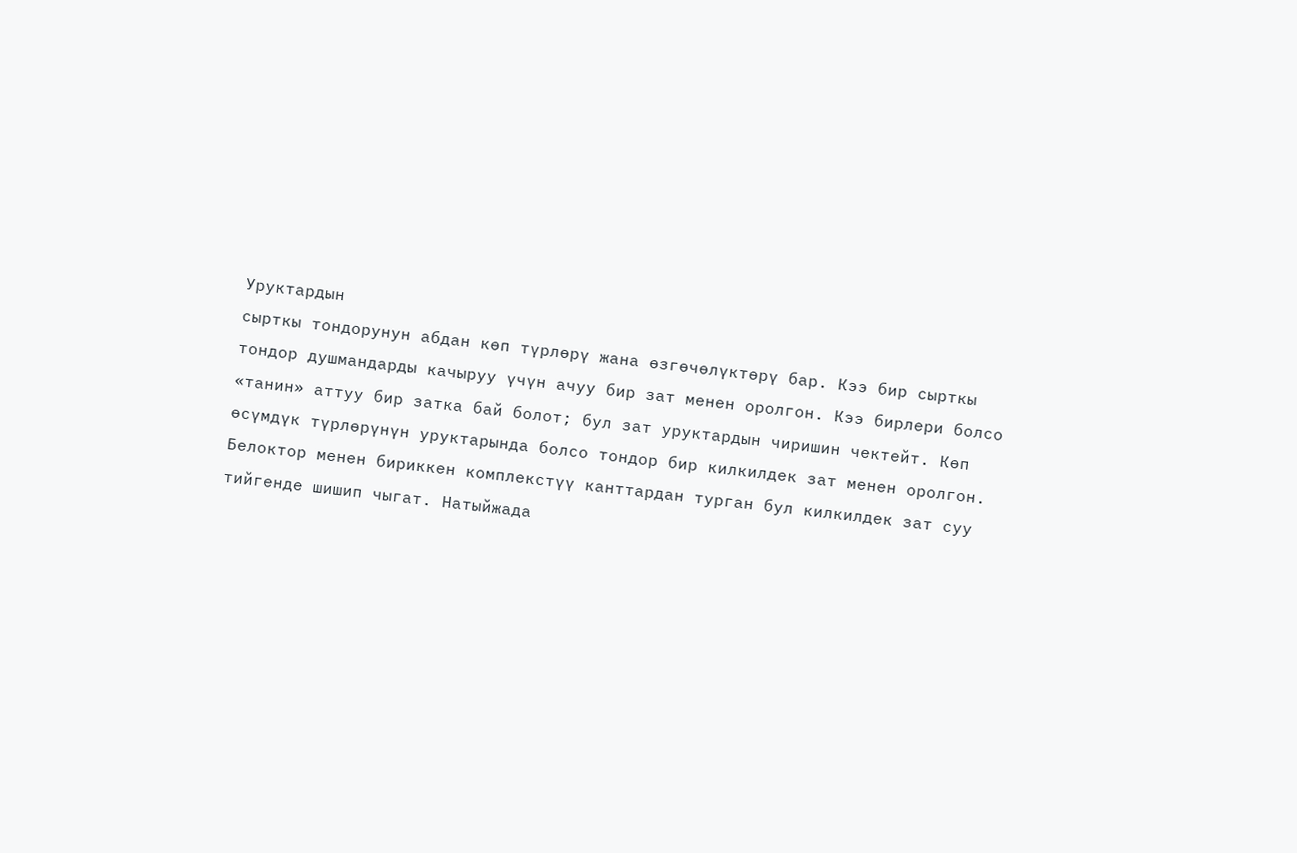Уруктардын
сырткы тондорунун абдан көп түрлөрү жана өзгөчөлүктөрү бар. Кээ бир сырткы
тондор душмандарды качыруу үчүн ачуу бир зат менен оролгон. Кээ бирлери болсо
«танин» аттуу бир затка бай болот; бул зат уруктардын чиришин чектейт. Көп
өсүмдүк түрлөрүнүн уруктарында болсо тондор бир килкилдек зат менен оролгон.
Белоктор менен бириккен комплекстүү канттардан турган бул килкилдек зат суу
тийгенде шишип чыгат. Натыйжада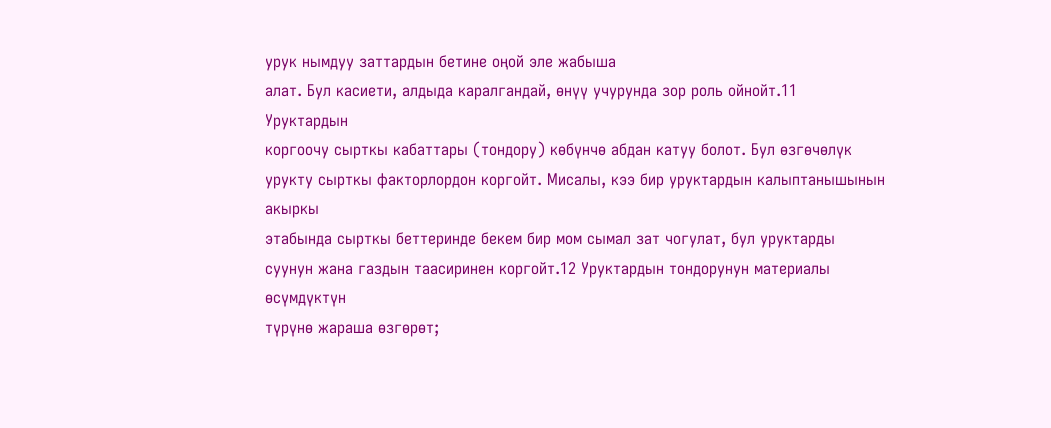урук нымдуу заттардын бетине оңой эле жабыша
алат. Бул касиети, алдыда каралгандай, өнүү учурунда зор роль ойнойт.11
Уруктардын
коргоочу сырткы кабаттары (тондору) көбүнчө абдан катуу болот. Бул өзгөчөлүк
урукту сырткы факторлордон коргойт. Мисалы, кээ бир уруктардын калыптанышынын акыркы
этабында сырткы беттеринде бекем бир мом сымал зат чогулат, бул уруктарды
суунун жана газдын таасиринен коргойт.12 Уруктардын тондорунун материалы өсүмдүктүн
түрүнө жараша өзгөрөт;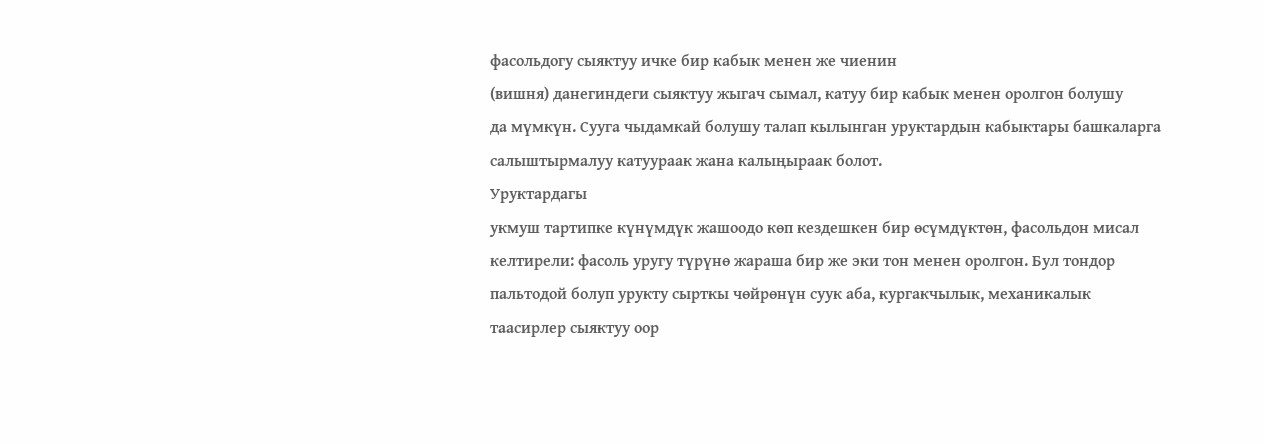фасольдогу сыяктуу ичке бир кабык менен же чиенин
(вишня) данегиндеги сыяктуу жыгач сымал, катуу бир кабык менен оролгон болушу
да мүмкүн. Сууга чыдамкай болушу талап кылынган уруктардын кабыктары башкаларга
салыштырмалуу катуураак жана калыңыраак болот.
Уруктардагы
укмуш тартипке күнүмдүк жашоодо көп кездешкен бир өсүмдүктөн, фасольдон мисал
келтирели: фасоль уругу түрүнө жараша бир же эки тон менен оролгон. Бул тондор
пальтодой болуп урукту сырткы чөйрөнүн суук аба, кургакчылык, механикалык
таасирлер сыяктуу оор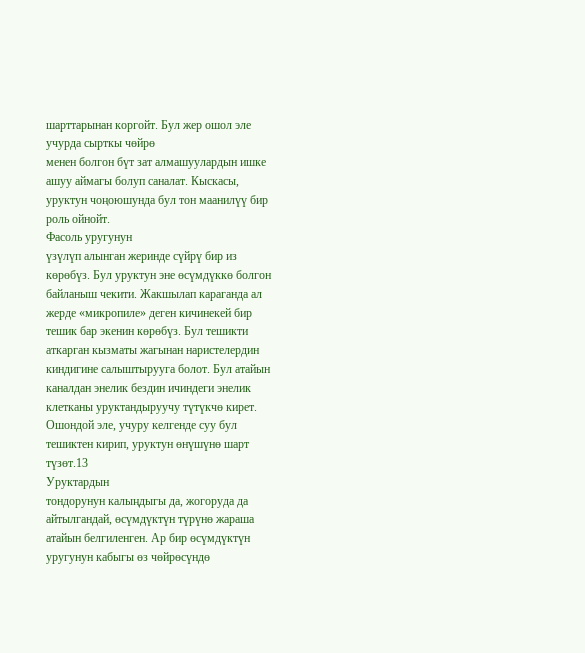шарттарынан коргойт. Бул жер ошол эле учурда сырткы чөйрө
менен болгон бүт зат алмашуулардын ишке ашуу аймагы болуп саналат. Кыскасы,
уруктун чоңоюшунда бул тон маанилүү бир роль ойнойт.
Фасоль уругунун
үзүлүп алынган жеринде сүйрү бир из көрөбүз. Бул уруктун эне өсүмдүккө болгон
байланыш чекити. Жакшылап караганда ал жерде «микропиле» деген кичинекей бир
тешик бар экенин көрөбүз. Бул тешикти аткарган кызматы жагынан наристелердин
киндигине салыштырууга болот. Бул атайын каналдан энелик бездин ичиндеги энелик
клетканы уруктандыруучу түтүкчө кирет. Ошондой эле, учуру келгенде суу бул
тешиктен кирип, уруктун өнүшүнө шарт түзөт.13
Уруктардын
тондорунун калыңдыгы да, жогоруда да айтылгандай, өсүмдүктүн түрүнө жараша
атайын белгиленген. Ар бир өсүмдүктүн уругунун кабыгы өз чөйрөсүндө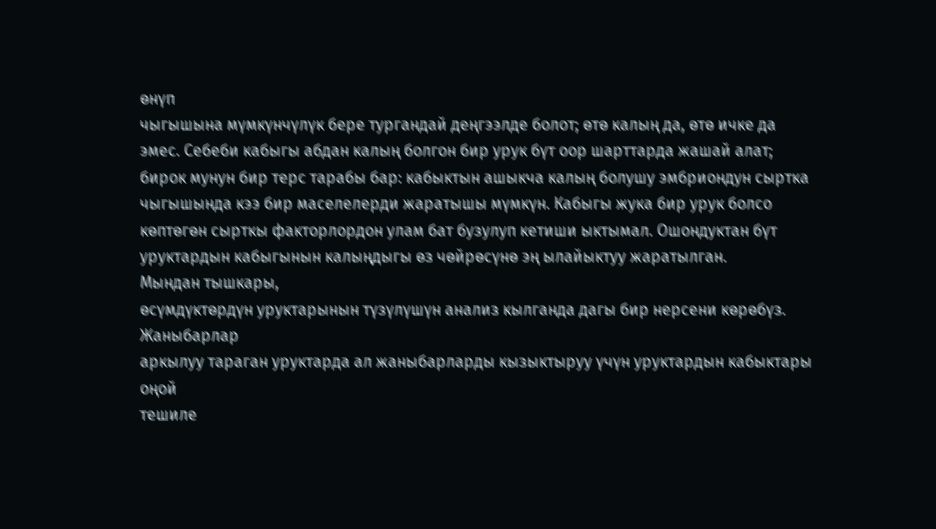өнүп
чыгышына мүмкүнчүлүк бере тургандай деңгээлде болот; өтө калың да, өтө ичке да
эмес. Себеби кабыгы абдан калың болгон бир урук бүт оор шарттарда жашай алат;
бирок мунун бир терс тарабы бар: кабыктын ашыкча калың болушу эмбриондун сыртка
чыгышында кээ бир маселелерди жаратышы мүмкүн. Кабыгы жука бир урук болсо
көптөгөн сырткы факторлордон улам бат бузулуп кетиши ыктымал. Ошондуктан бүт
уруктардын кабыгынын калыңдыгы өз чөйрөсүнө эң ылайыктуу жаратылган.
Мындан тышкары,
өсүмдүктөрдүн уруктарынын түзүлүшүн анализ кылганда дагы бир нерсени көрөбүз. Жаныбарлар
аркылуу тараган уруктарда ал жаныбарларды кызыктыруу үчүн уруктардын кабыктары оңой
тешиле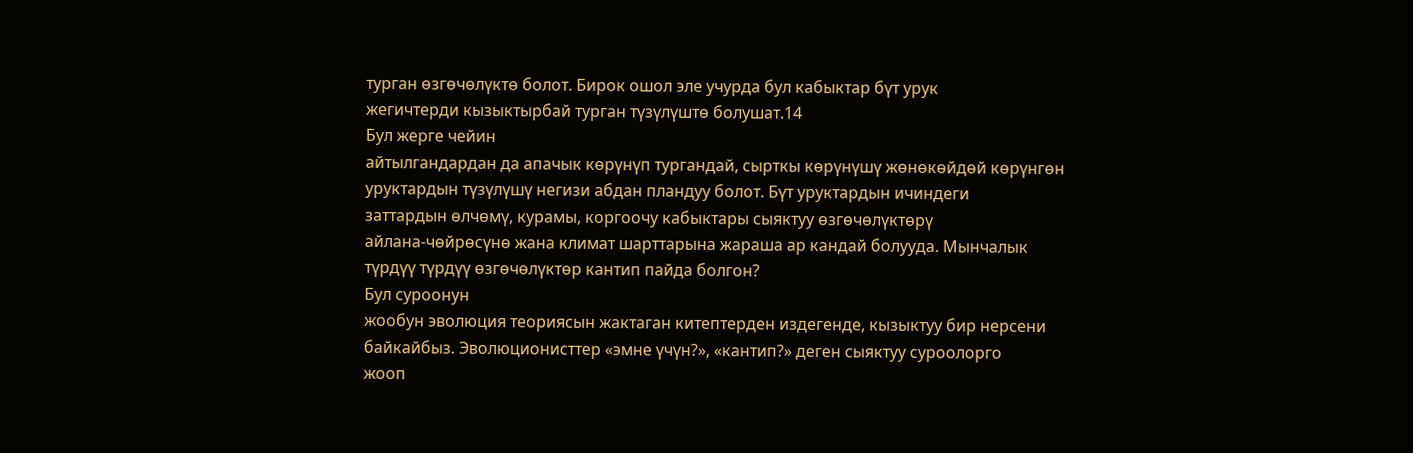турган өзгөчөлүктө болот. Бирок ошол эле учурда бул кабыктар бүт урук
жегичтерди кызыктырбай турган түзүлүштө болушат.14
Бул жерге чейин
айтылгандардан да апачык көрүнүп тургандай, сырткы көрүнүшү жөнөкөйдөй көрүнгөн
уруктардын түзүлүшү негизи абдан пландуу болот. Бүт уруктардын ичиндеги
заттардын өлчөмү, курамы, коргоочу кабыктары сыяктуу өзгөчөлүктөрү
айлана-чөйрөсүнө жана климат шарттарына жараша ар кандай болууда. Мынчалык
түрдүү түрдүү өзгөчөлүктөр кантип пайда болгон?
Бул суроонун
жообун эволюция теориясын жактаган китептерден издегенде, кызыктуу бир нерсени
байкайбыз. Эволюционисттер «эмне үчүн?», «кантип?» деген сыяктуу суроолорго
жооп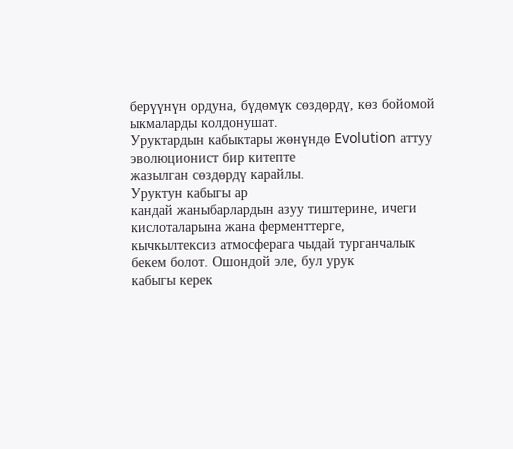берүүнүн ордуна, бүдөмүк сөздөрдү, көз бойомой ыкмаларды колдонушат.
Уруктардын кабыктары жөнүндө Evolution аттуу эволюционист бир китепте
жазылган сөздөрдү карайлы.
Уруктун кабыгы ар
кандай жаныбарлардын азуу тиштерине, ичеги кислоталарына жана ферменттерге,
кычкылтексиз атмосферага чыдай турганчалык бекем болот. Ошондой эле, бул урук
кабыгы керек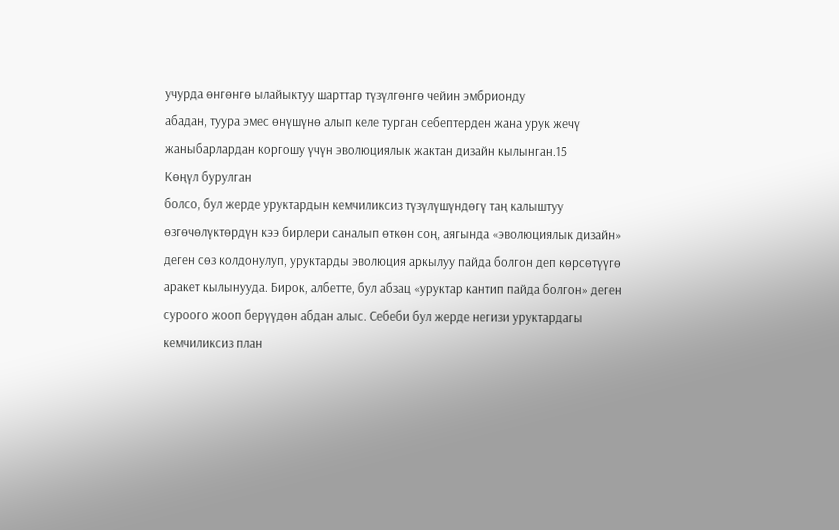учурда өнгөнгө ылайыктуу шарттар түзүлгөнгө чейин эмбрионду
абадан, туура эмес өнүшүнө алып келе турган себептерден жана урук жечү
жаныбарлардан коргошу үчүн эволюциялык жактан дизайн кылынган.15
Көңүл бурулган
болсо, бул жерде уруктардын кемчиликсиз түзүлүшүндөгү таң калыштуу
өзгөчөлүктөрдүн кээ бирлери саналып өткөн соң, аягында «эволюциялык дизайн»
деген сөз колдонулуп, уруктарды эволюция аркылуу пайда болгон деп көрсөтүүгө
аракет кылынууда. Бирок, албетте, бул абзац «уруктар кантип пайда болгон» деген
суроого жооп берүүдөн абдан алыс. Себеби бул жерде негизи уруктардагы
кемчиликсиз план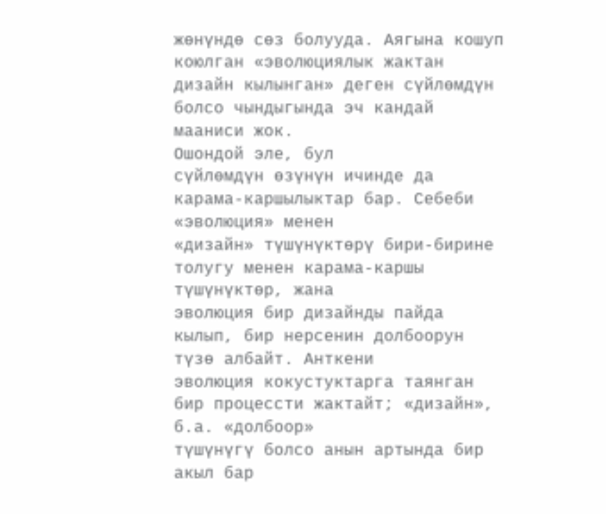жөнүндө сөз болууда. Аягына кошуп коюлган «эволюциялык жактан
дизайн кылынган» деген сүйлөмдүн болсо чындыгында эч кандай мааниси жок.
Ошондой эле, бул
сүйлөмдүн өзүнүн ичинде да карама-каршылыктар бар. Себеби «эволюция» менен
«дизайн» түшүнүктөрү бири-бирине толугу менен карама-каршы түшүнүктөр, жана
эволюция бир дизайнды пайда кылып, бир нерсенин долбоорун түзө албайт. Анткени
эволюция кокустуктарга таянган бир процессти жактайт; «дизайн», б.а. «долбоор»
түшүнүгү болсо анын артында бир акыл бар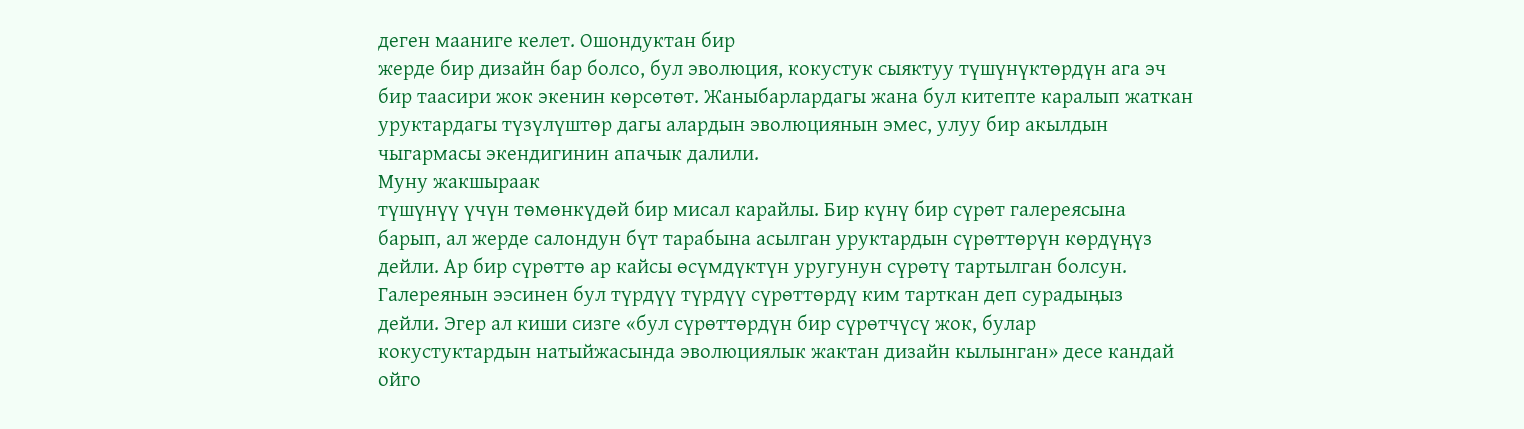деген мааниге келет. Ошондуктан бир
жерде бир дизайн бар болсо, бул эволюция, кокустук сыяктуу түшүнүктөрдүн ага эч
бир таасири жок экенин көрсөтөт. Жаныбарлардагы жана бул китепте каралып жаткан
уруктардагы түзүлүштөр дагы алардын эволюциянын эмес, улуу бир акылдын
чыгармасы экендигинин апачык далили.
Муну жакшыраак
түшүнүү үчүн төмөнкүдөй бир мисал карайлы. Бир күнү бир сүрөт галереясына
барып, ал жерде салондун бүт тарабына асылган уруктардын сүрөттөрүн көрдүңүз
дейли. Ар бир сүрөттө ар кайсы өсүмдүктүн уругунун сүрөтү тартылган болсун.
Галереянын ээсинен бул түрдүү түрдүү сүрөттөрдү ким тарткан деп сурадыңыз
дейли. Эгер ал киши сизге «бул сүрөттөрдүн бир сүрөтчүсү жок, булар
кокустуктардын натыйжасында эволюциялык жактан дизайн кылынган» десе кандай
ойго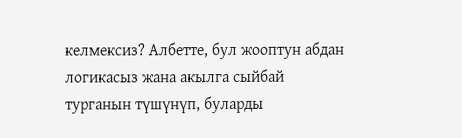келмексиз? Албетте, бул жооптун абдан логикасыз жана акылга сыйбай
турганын түшүнүп, буларды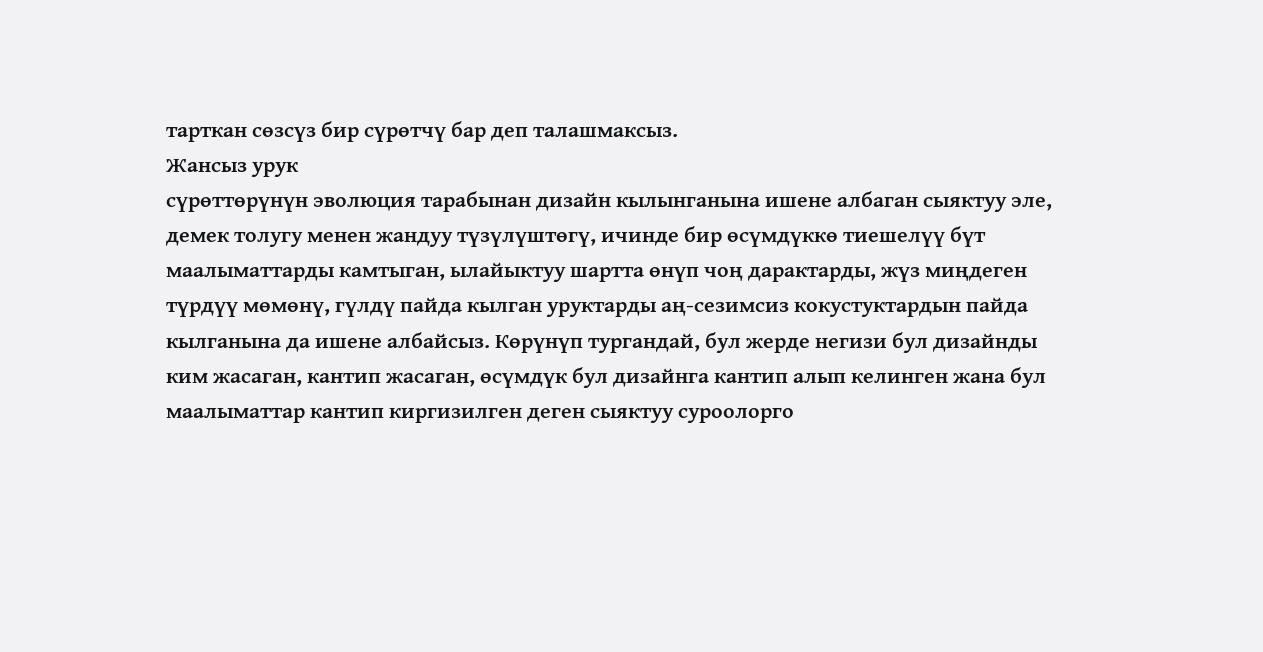тарткан сөзсүз бир сүрөтчү бар деп талашмаксыз.
Жансыз урук
сүрөттөрүнүн эволюция тарабынан дизайн кылынганына ишене албаган сыяктуу эле,
демек толугу менен жандуу түзүлүштөгү, ичинде бир өсүмдүккө тиешелүү бүт
маалыматтарды камтыган, ылайыктуу шартта өнүп чоң дарактарды, жүз миңдеген
түрдүү мөмөнү, гүлдү пайда кылган уруктарды аң-сезимсиз кокустуктардын пайда
кылганына да ишене албайсыз. Көрүнүп тургандай, бул жерде негизи бул дизайнды
ким жасаган, кантип жасаган, өсүмдүк бул дизайнга кантип алып келинген жана бул
маалыматтар кантип киргизилген деген сыяктуу суроолорго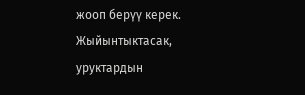жооп берүү керек.
Жыйынтыктасак,
уруктардын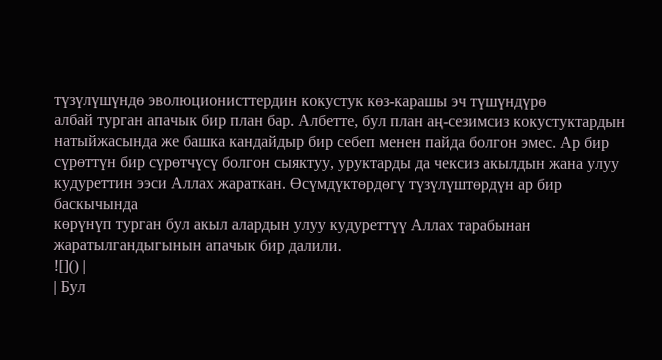түзүлүшүндө эволюционисттердин кокустук көз-карашы эч түшүндүрө
албай турган апачык бир план бар. Албетте, бул план аң-сезимсиз кокустуктардын
натыйжасында же башка кандайдыр бир себеп менен пайда болгон эмес. Ар бир
сүрөттүн бир сүрөтчүсү болгон сыяктуу, уруктарды да чексиз акылдын жана улуу
кудуреттин ээси Аллах жараткан. Өсүмдүктөрдөгү түзүлүштөрдүн ар бир баскычында
көрүнүп турган бул акыл алардын улуу кудуреттүү Аллах тарабынан
жаратылгандыгынын апачык бир далили.
![]() |
| Бул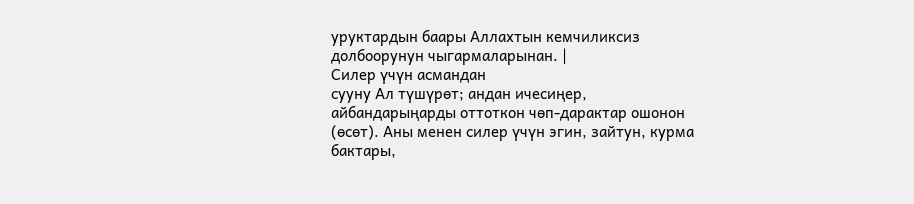уруктардын баары Аллахтын кемчиликсиз долбоорунун чыгармаларынан. |
Силер үчүн асмандан
сууну Ал түшүрөт; андан ичесиңер, айбандарыңарды оттоткон чөп-дарактар ошонон
(өсөт). Аны менен силер үчүн эгин, зайтун, курма бактары,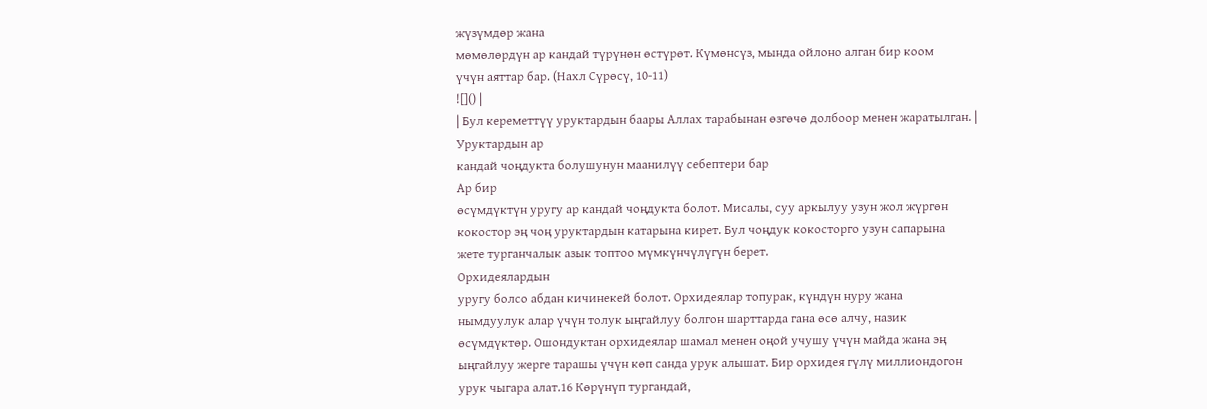жүзүмдөр жана
мөмөлөрдүн ар кандай түрүнөн өстүрөт. Күмөнсүз, мында ойлоно алган бир коом
үчүн аяттар бар. (Нахл Сүрөсү, 10-11)
![]() |
| Бул кереметтүү уруктардын баары Аллах тарабынан өзгөчө долбоор менен жаратылган. |
Уруктардын ар
кандай чоңдукта болушунун маанилүү себептери бар
Ар бир
өсүмдүктүн уругу ар кандай чоңдукта болот. Мисалы, суу аркылуу узун жол жүргөн
кокостор эң чоң уруктардын катарына кирет. Бул чоңдук кокосторго узун сапарына
жете турганчалык азык топтоо мүмкүнчүлүгүн берет.
Орхидеялардын
уругу болсо абдан кичинекей болот. Орхидеялар топурак, күндүн нуру жана
нымдуулук алар үчүн толук ыңгайлуу болгон шарттарда гана өсө алчу, назик
өсүмдүктөр. Ошондуктан орхидеялар шамал менен оңой учушу үчүн майда жана эң
ыңгайлуу жерге тарашы үчүн көп санда урук алышат. Бир орхидея гүлү миллиондогон
урук чыгара алат.16 Көрүнүп тургандай,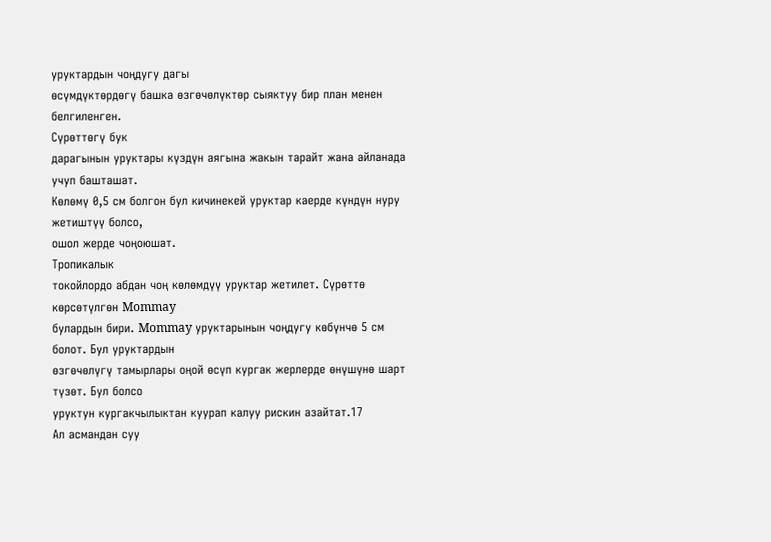уруктардын чоңдугу дагы
өсүмдүктөрдөгү башка өзгөчөлүктөр сыяктуу бир план менен белгиленген.
Сүрөттөгү бук
дарагынын уруктары күздүн аягына жакын тарайт жана айланада учуп башташат.
Көлөмү 0,5 см болгон бул кичинекей уруктар каерде күндүн нуру жетиштүү болсо,
ошол жерде чоңоюшат.
Тропикалык
токойлордо абдан чоң көлөмдүү уруктар жетилет. Сүрөттө көрсөтүлгөн Mommay
булардын бири. Mommay уруктарынын чоңдугу көбүнчө 5 см болот. Бул уруктардын
өзгөчөлүгү тамырлары оңой өсүп кургак жерлерде өнүшүнө шарт түзөт. Бул болсо
уруктун кургакчылыктан куурап калуу рискин азайтат.17
Ал асмандан суу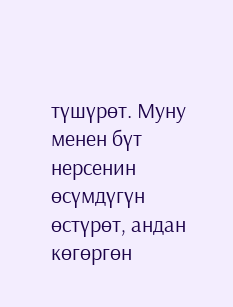түшүрөт. Муну менен бүт нерсенин өсүмдүгүн өстүрөт, андан көгөргөн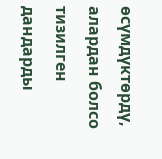өсүмдүктөрдү, алардан болсо тизилген дандарды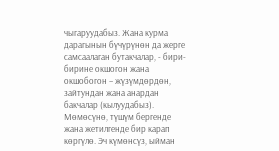чыгаруудабыз. Жана курма
дарагынын бүчүрүнөн да жерге самсаалаган бутакчалар, - бири-бирине окшогон жана
окшобогон – жүзүмдөрдөн, зайтундан жана анардан бакчалар (кылуудабыз).
Мөмөсүнө, түшүм бергенде жана жетилгенде бир карап көргүлө. Эч күмөнсүз, ыйман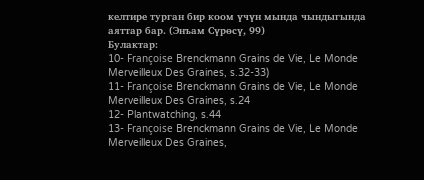келтире турган бир коом үчүн мында чындыгында аяттар бар. (Энъам Сүрөсү, 99)
Булактар:
10- Françoise Brenckmann Grains de Vie, Le Monde Merveilleux Des Graines, s.32-33)
11- Françoise Brenckmann Grains de Vie, Le Monde Merveilleux Des Graines, s.24
12- Plantwatching, s.44
13- Françoise Brenckmann Grains de Vie, Le Monde Merveilleux Des Graines,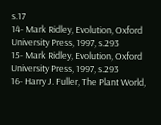s.17
14- Mark Ridley, Evolution, Oxford University Press, 1997, s.293
15- Mark Ridley, Evolution, Oxford University Press, 1997, s.293
16- Harry J. Fuller, The Plant World,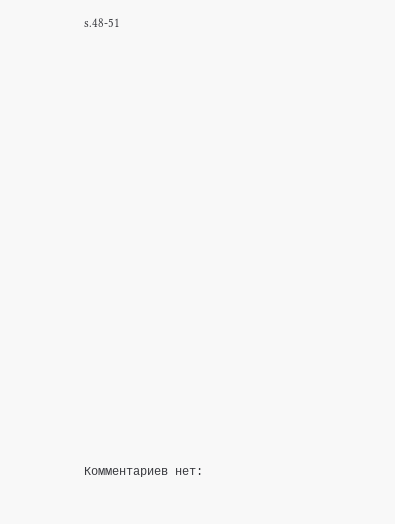s.48-51





















Комментариев нет: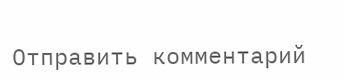Отправить комментарий